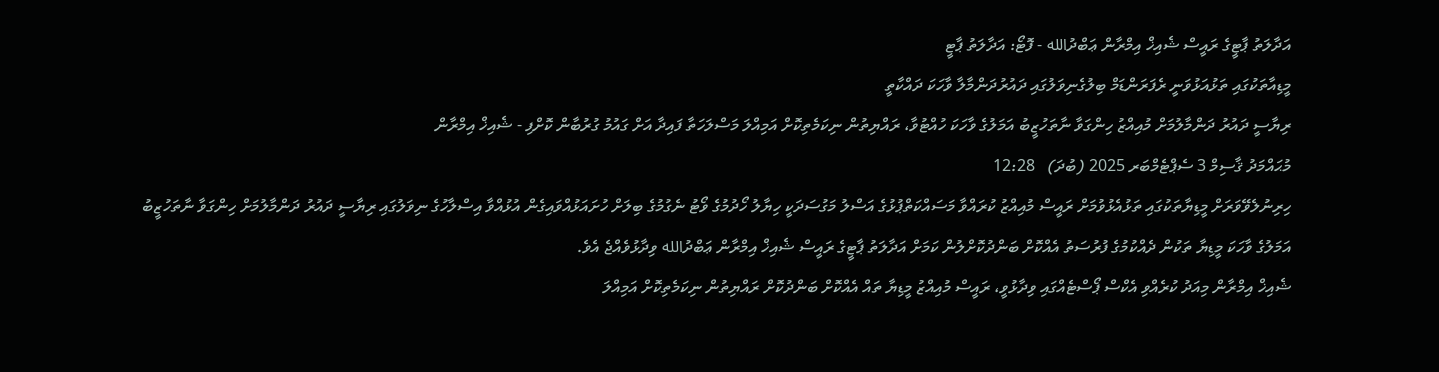އަދާލަތު ޕާޓީގެ ރައީސް ޝެއިޚް އިމްރާން ޢަބްދުالله - ފޮޓޯ: އަދާލަތު ޕާޓީ
މީޑިއާތަކުގައި ތަޅުއަޅުވަނީ ރެފަރަންޑަމް ބިލުގެނިވަލުގައި ދައުރުދަންމާލާ ވާހަކަ ދައްކާތީ
ރިޔާސީ ދައުރު ދަންމާލުމަށް މުއިއްޒު ހިންގަވާ ނާތަހުޒީބު އަމަލުގެ ވާހަކަ ހުއްޓުވާ، ރައްޔިތުން ނިކަމެތިކޮށް އަމިއްލަ މަސްލަހަތާ ފައިދާ އަށް ގައުމު ގުރުބާން ކޮށްފި - ޝެއިޚް އިމްރާން
މުޙައްމަދު ޤާސިމް 3 ސެޕްޓެމްބަރ 2025 (ބުދަ)   12:28
ހިރިނުލެވޭވަރަށް މީޑިޔާތަކުގައި ތަޅުއެޅުވުމަށް ރައީސް މުއިއްޒު ކުރައްވާ މަސައްކަތްޕުޅުގެ އަސްލު މަގުސަދަކީ ހިޔާލު ހޯދުމުގެ ވޯޓު ނެގުމުގެ ބިލަށް ހުށައަޅުއްވައިގެން އުޅުއްވާ އިސްލާހުގެ ނިވަލުގައި ރިޔާސީ ދައުރު ދަންމާލުމަށް ހިންގަވާ ނާތަހުޒީބު އަމަލުގެ ވާހަކަ މީޑިޔާ ތަކުން ދެއްކުމުގެ ފުރުސަތު އެއްކޮށް ބަންދުކޮށްލުން ކަމަށް އަދާލަތު ޕާޓީގެ ރައީސް ޝެއިޚް އިމްރާން ޢަބްދުالله ވިދާޅުވެއްޖެ އެވެ.
ޝެއިޚް އިމްރާން މިއަދު ކުރެއްވި އެކްސް ޕޯސްޓެއްގައި ވިދާޅުވީ، ރައީސް މުއިއްޒު މީޑިޔާ ތައް އެއްކޮށް ބަންދުކޮށް ރައްޔިތުން ނިކަމެތިކޮށް އަމިއްލަ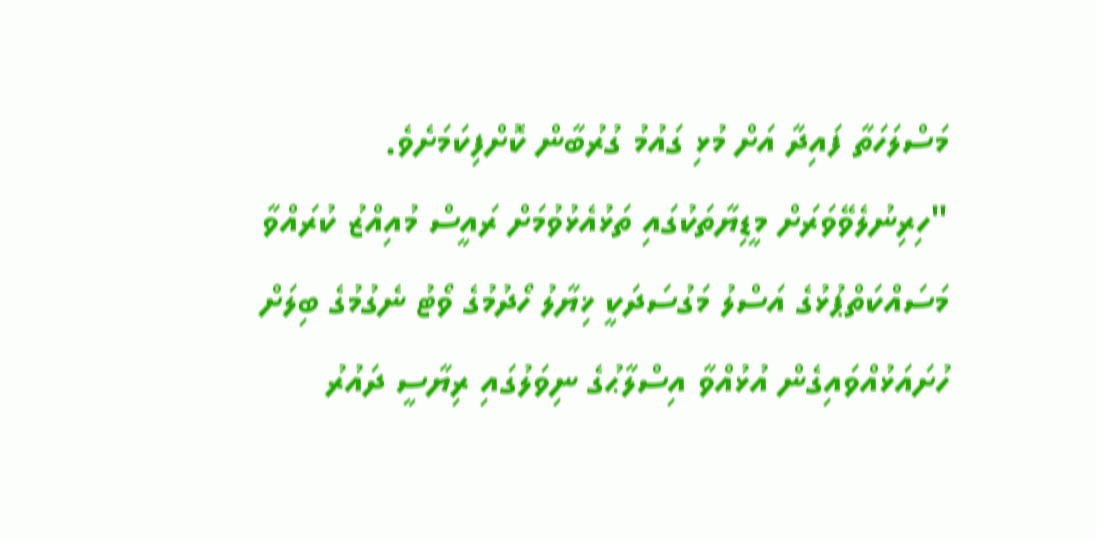މަސްލަހަތާ ފައިދާ އަށް މުޅި ގައުމު ގުރުބާން ކޮށްފިކަމަށެވެ.
"ހިރިނުލެވޭވަރަށް މީޑިޔާތަކުގައި ތަޅުއެޅުވުމަށް ރައީސް މުއިއްޒު ކުރައްވާ މަސައްކަތްޕުޅުގެ އަސްލު މަގުސަދަކީ ޚިޔާލު ހޯދުމުގެ ވޯޓު ނެގުމުގެ ބިލަށް ހުށައަޅުއްވައިގެން އުޅުއްވާ އިސްލާޙުގެ ނިވަލުގައި ރިޔާސީ ދައުރު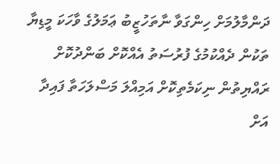ދަންމާލުމަށް ހިންގަވާ ނާތަހުޒީބު ޢަމަލުގެ ވާހަކަ މީޑިޔާ ތަކުން ދެއްކުމުގެ ފުރުސަތު އެއްކޮށް ބަންދުކޮށް ރައްޔިތުން ނިކަމެތިކޮށް އަމިއްލަ މަސްލަހަތާ ފައިދާ އަށް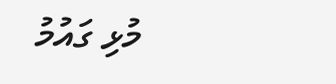މުޅި ގައުމު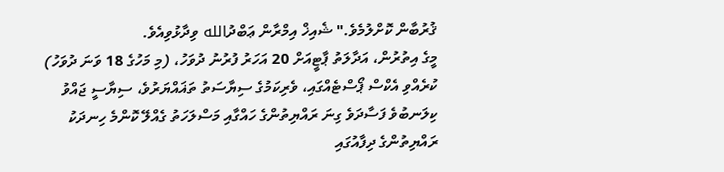ޤުރުބާން ކޮށްލުމެވެ." ޝެއިޚް އިމްރާން ޢަބްދުالله ވިދާޅުވިއެވެ.
މީގެ އިތުރުން، އަދާލަތު ޕާޓީއަށް 20 އަހަރު ފުރުނު ދުވަހު، (މި މަހުގެ 18 ވަނަ ދުވަހު) ކުރެއްވި އެކްސް ޕޯސްޓެއްގައި، ވެރިކަމުގެ ސިޔާސަތު ތަޣައްޔަރުވެ، ސިޔާސީ ޖައްވު ކިލަނބުވެ ފަސާދަވެ ގިނަ ރައްޔިތުންގެ ހައްގާއި މަސްލަހަތު ގެއްލޭ ކޮންމެ ހިނދަކު ރައްޔިތުންގެ ދިފާއުގައި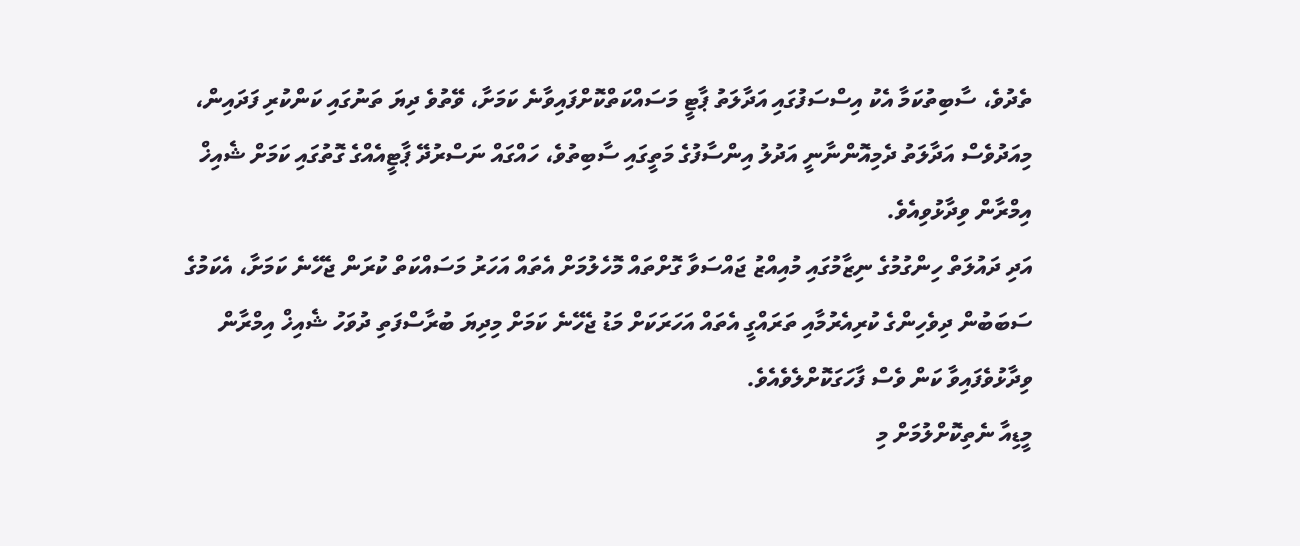ތެދުވެ، ސާބިތުކަމާ އެކު އިސްސަފުގައި އަދާލަތު ޕާޓީ މަސައްކަތްކޮށްފައިވާނެ ކަމަށާ، ވޭތުވެ ދިޔަ ތަނުގައި ކަންކުރި ފަދައިން، މިއަދުވެސް އަދާލަތު ދެމިއޮންނާނީ އަދުލު އިންސާފުގެ މަތީގައި ސާބިތުވެ، ހައްގައް ނަސްރުދޭ ޕާޓީއެއްގެ ގޮތުގައި ކަމަށް ޝެއިޚް އިމްރާން ވިދާޅުވިއެވެ.
އަދި ދައުލަތް ހިންގުމުގެ ނިޒާމުގައި މުއިއްޒު ޖައްސަވާ ގޮށްތައް މޮހެލުމަށް އެތައް އަހަރު މަސައްކަތް ކުރަން ޖެހޭނެ ކަމަށާ، އެކަމުގެ ސަބަބުން ދިވެހިންގެ ކުރިއެރުމާއި ތަރައްގީ އެތައް އަހަރަކަށް މަޑު ޖެހޭނެ ކަމަށް މިދިޔަ ބުރާސްފަތި ދުވަހު ޝެއިޚް އިމްރާން ވިދާޅުވެފައިވާ ކަން ވެސް ފާހަގަކޮށްލެވެއެވެ.
މީޑިއާ ނެތިކޮށްލުމަށް މި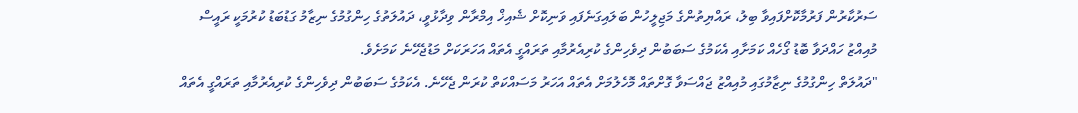ސަރުކާރުން ފަރުމާކޮށްފައިވާ ބިލު، ރައްޔިތުންގެ މަޖިލީހުން ބަލައިގަނެފައި ވަނިކޮށް ޝެއިޚް އިމްރާން ވިދާޅުވީ، ދައުލަތުގެ ހިންގުމުގެ ނިޒާމު ގަޑުބަޑު ކުރުމަކީ ރައީސް މުއިއްޒު ހައްދަވާ ބޮޑު ގޯހެއް ކަމަށާއި އެކަމުގެ ސަބަބުން ދިވެހިންގެ ކުރިއެރުމާއި ތަރައްގީ އެތައް އަހަރަކަށް މަޑުޖެހޭނެ ކަމަށެވެ.
"ދައުލަތް ހިންގުމުގެ ނިޒާމުގައި މުއިއްޒު ޖައްސަވާ ގޮށްތައް މޮހެލުމަށް އެތައް އަހަރު މަސައްކަތް ކުރަން ޖެހޭނެ. އެކަމުގެ ސަބަބުން ދިވެހިންގެ ކުރިއެރުމާއި ތަރައްގީ އެތައް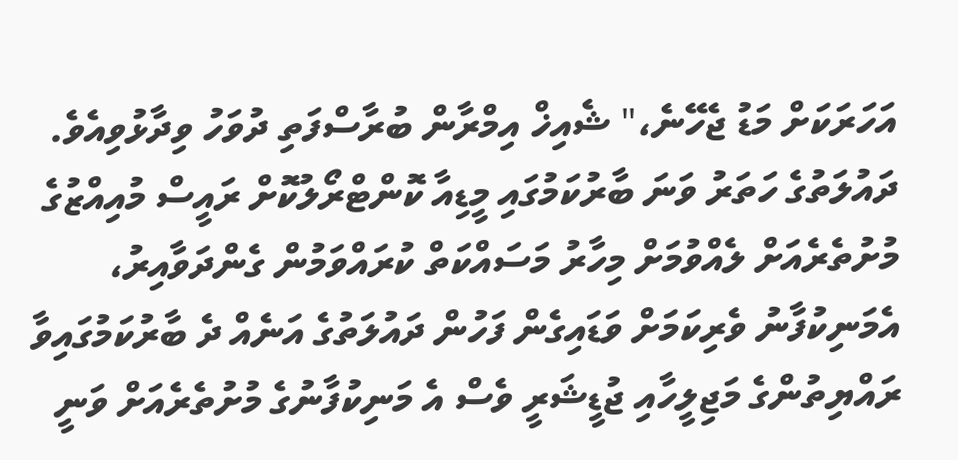އަހަރަކަށް މަޑު ޖެހޭނެ،" ޝެއިޚް އިމްރާން ބުރާސްފަތި ދުވަހު ވިދާޅުވިއެވެ.
ދައުލަތުގެ ހަތަރު ވަނަ ބާރުކަމުގައި މީޑިއާ ކޮންޓްރޯލުކޮށް ރައީސް މުއިއްޒުގެ މުށުތެރެއަށް ލެއްވުމަށް މިހާރު މަސައްކަތް ކުރައްވަމުން ގެންދަވާއިރު، އެމަނިކުފާނު ވެރިކަމަށް ވަޑައިގެން ފަހުން ދައުލަތުގެ އަނެއް ދެ ބާރުކަމުގައިވާ ރައްޔިތުންގެ މަޖިލީހާއި ޖުޑީޝަރީ ވެސް އެ މަނިކުފާނުގެ މުށުތެރެއަށް ވަނީ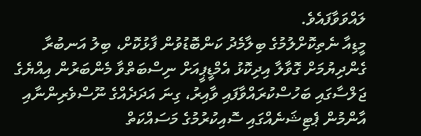ލައްވަވާފައެވެ.
މީޑިއާ ނެތިކޮށްލުމުގެ ބިލާމެދު ކަންބޮޑުވުން ފާޅުކޮށް، ބިލު އަނބުރާ ގެންދިޔުމަށް ގޮވާލާ އިދިކޮޅު އެމްޑީޕީއަށް ނިސްބަތްވާ މެންބަރުން އިއްޔެގެ ޖަލްސާގައި ބަހުސްކުރައްވާފައި ވާއިރު، ގިނަ އަދަދެއްގެ ނޫސްވެރިންނާއި އާންމުން ޕެޓިޝަނެއްގައި ސޮއިކުރުމުގެ މަސައްކަތް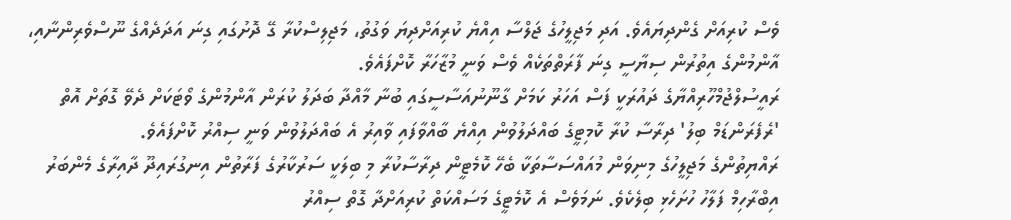ވެސް ކުރިއަށް ގެންދިޔައެވެ. އަދި މަޖިލީހުގެ ޖަލްސާ އިއްޔެ ކުރިއަށްދިޔަ ވަގުތު، މަޖިލިސްކުރާ ގޭ ދޮށުގައި ގިނަ އަދަދެއްގެ ނޫސްވެރިންނާއި، އާންމުންގެ އިތުރުން ސިޔާސީ ގިނަ ފާރަތްތަކެއް ވެސް ވަނީ މުޒާހަރާ ކޮށްފައެވެ.
ރައީސުލްޖުމްހޫރިއްޔާގެ ދައުރަކީ ފަސް އަހަރު ކަމަށް ގާނޫނުއަސާސީގައި ބުނާ މާއްދާ ބަދަލު ކުރަން އާންމުންގެ ވޯޓަކަށް ދެވޭ ގޮތަށް އޮތް 'ރެފެރަންޑަމް ބިލު' ދިރާސާ ކުރާ ކޮމިޓީގެ ބައްދަލުވުން އިއްޔެ ބާއްވާފައި ވާއިރު އެ ބައްދަލުވުން ވަނީ ސިއްރު ކޮށްފައެވެ.
ރައްޔިތުންގެ މަޖިލީހުގެ މިނިވަން މުއައްސަސާތަކާ ބެހޭ ކޮމެޓީން ދިރާސާކުރާ މި ބިލަކީ ސަރުކާރުގެ ފަރާތުން އިނގުރައިދޫ ދާއިރާގެ މެންބަރު އިބްރާހިމް ފަލާހު ހުށަހެޅި ބިލެކެވެ. ނަމަވެސް އެ ކޮމެޓީގެ މަސައްކަތް ކުރިއަށްދާ ގޮތް ސިއްރު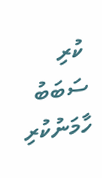ކުރި ސަބަބު ހާމަނުކުރި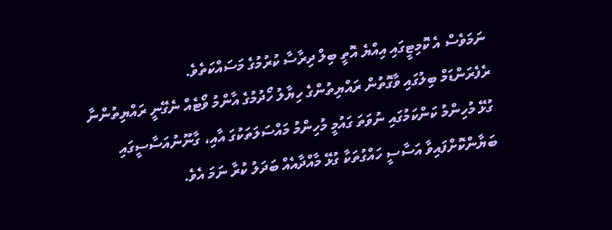ނަމަވެސް އެ ކޮމިޓީގައި އިއްޔެ އޮތީ ބިލް ދިރާސާ ކުރުމުގެ މަސައްކަތެވެ.
ރެފެރަންޑަމް ބިލުގައި ވާގޮތުން ރައްޔިތުންގެ ހިޔާލު ހޯދުމުގެ އާންމު ވޯޓެއް ނެގޭނީ ރައްޔިތުންނާ ގުޅޭ މުހިންމު ކަންކަމުގައި ނުވަތަ ގައުމީ މުހިންމު މައްސަލަތަކުގަ އާއި، ގާނޫނުއަސާސީގައި ބަޔާންކޮށްފައިވާ އަސާސީ ހައްގުތަކާ ގުޅޭ މާއްދާއެއް ބަދަލު ކުރާ ނަމަ އެވެ.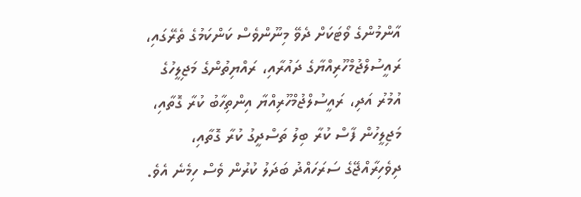އާންމުންގެ ވޯޓަކަށް ދެވޭ މިނޫންވެސް ކަންކަމުގެ ތެރޭގައި، ރައީސުލްޖުމްހޫރިއްޔާގެ ދައުރާއި، ރައްޔިތުންގެ މަޖިލީހުގެ އުމުރު އަދި، ރައީސުލްޖުމްހޫރިއްޔާ އިންތިހާބު ކުރާ ގޮތާއި، މަޖިލީހުން ފާސް ކުރާ ބިލު ތަސްދީގު ކުރާ ގޮތާއި، ދިވެހިރާއްޖޭގެ ސަރަހައްދު ބަދަލު ކުރުން ވެސް ހިމެނެ އެވެ.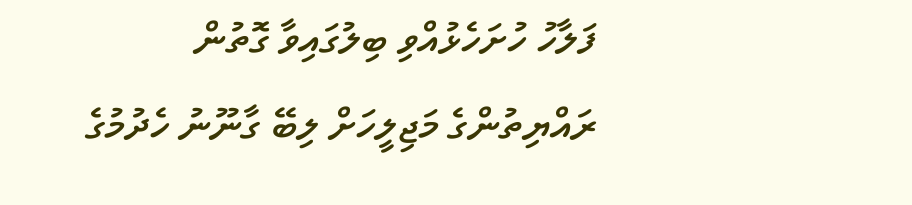ފަލާހު ހުށަހެޅުއްވި ބިލުގައިވާ ގޮތުން ރައްޔިތުންގެ މަޖިލީހަށް ލިބޭ ގާނޫނު ހެދުމުގެ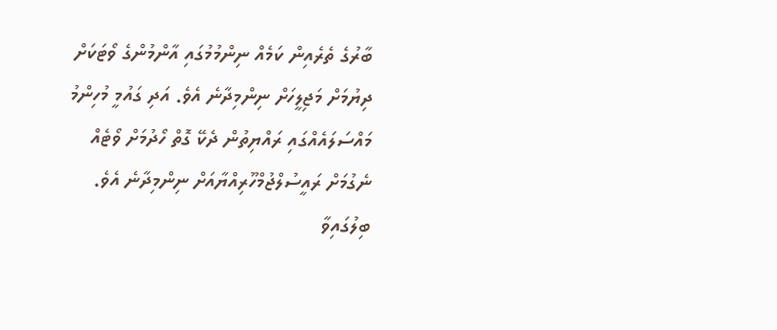ބާރުގެ ތެރެއިން ކަމެއް ނިންމުމުގައި އާންމުންގެ ވޯޓަކަށް ދިޔުމަށް މަޖިލީހަށް ނިންމިދާނެ އެވެ. އަދި ގައުމީ މުހިންމު މައްސަލައެއްގައި ރައްޔިތުން ދެކޭ ގޮތް ހޯދުމަށް ވޯޓެއް ނެގުމަށް ރައީސުލްޖުމްހޫރިއްޔާއަށް ނިންމިދާނެ އެވެ. ބިލުގައިވާ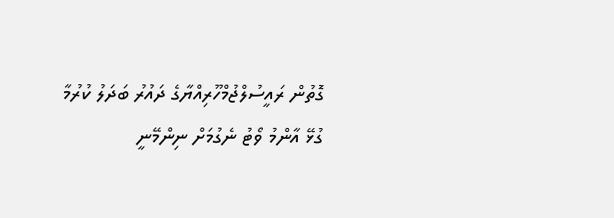ގޮތުން ރައީސުލްޖުމްހޫރިއްޔާގެ ދައުރު ބަދަލު ކުރުމާ ގުޅޭ އާންމު ވޯޓު ނެގުމަށް ނިންމޭނީ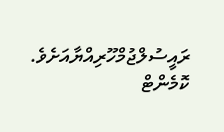ރައީސުލްޖުމްހޫރިއްޔާއަށެވެ.
ކޮމެންޓް